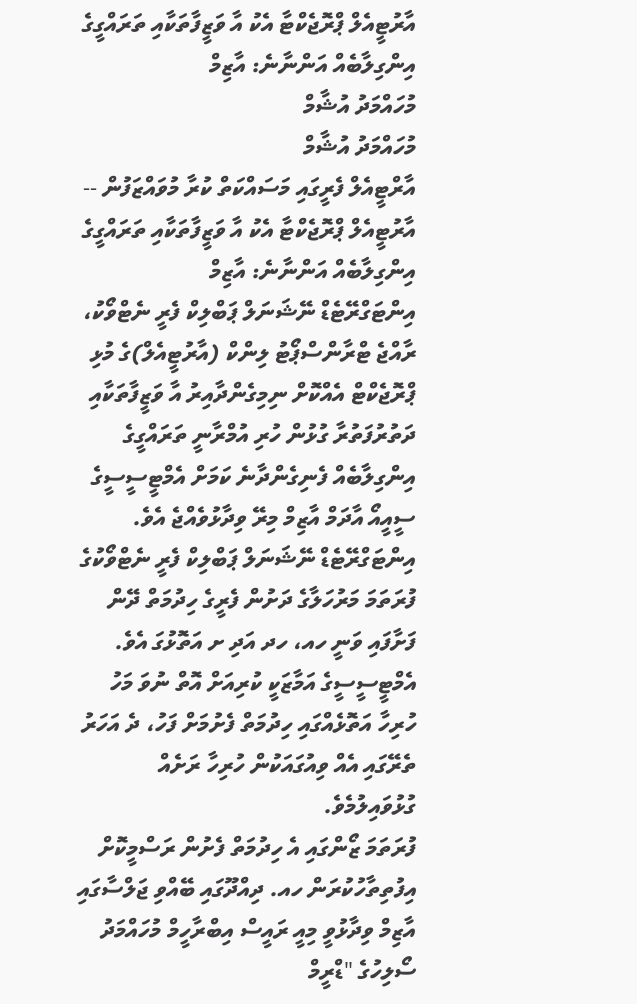އާރުޓީއެލް ޕްރޮޖެކްޓާ އެކު އާ ވަޒީފާތަކާއި ތަރައްގީގެ އިންގިލާބެއް އަންނާނެ: އާޒިމް
މުހައްމަދު އުޝާމް
މުހައްމަދު އުޝާމް
އާރްޓީއެލް ފެރީގައި މަސައްކަތް ކުރާ މުވައްޒަފުން --
އާރުޓީއެލް ޕްރޮޖެކްޓާ އެކު އާ ވަޒީފާތަކާއި ތަރައްގީގެ އިންގިލާބެއް އަންނާނެ: އާޒިމް
އިންޓަގްރޭޓެޑް ނޭޝަނަލް ޕަބްލިކް ފެރީ ނެޓްވޯކު، ރާއްޖެ ޓްރާންސްޕޯޓު ލިންކް (އާރުޓީއެލް)ގެ މުޅި ޕްރޮޖެކްޓް އެއްކޮށް ނިމިގެންދާއިރު އާ ވަޒީފާތަކާއި ދަތުރުފަތުރާ ގުޅުން ހުރި އުމްރާނީ ތަރައްގީގެ އިންގިލާބެއް ފެނިގެންދާނެ ކަމަށް އެމްޓީސީސީގެ ސީއީއޯ އާދަމް އާޒިމް މިރޭ ވިދާޅުވެއްޖެ އެވެ.
އިންޓަގްރޭޓެޑް ނޭޝަނަލް ޕަބްލިކް ފެރީ ނެޓްވޯކުގެ ފުރަތަމަ މަރުހަލާގެ ދަށުން ފެރީގެ ހިދުމަތް ދޭން ފަށާފައި ވަނީ ހއ، ހދ އަދި ށ އަތޮޅުގަ އެވެ. އެމްޓީސީސީގެ އަމާޒަކީ ކުރިއަށް އޮތް ނުވަ މަހު ހުރިހާ އަތޮޅެއްގައި ހިދުމަތް ފެށުމަށް ފަހު، ދެ އަހަރު ތެރޭގައި އެއް ވިއުގައަކުން ހުރިހާ ރަށެއް ގުޅުވައިލުމެވެ.
ފުރަތަމަ ޒޯންގައި އެ ހިދުމަތް ފެށުން ރަސްމީކޮށް އިފުތިތާހުކުރަން ހއ. ދިއްދޫގައި ބޭއްވި ޖަލްސާގައި އާޒިމް ވިދާޅުވީ މިއީ ރައީސް އިބްރާހީމް މުހައްމަދު ސޯލިހުގެ "ޑްރީމް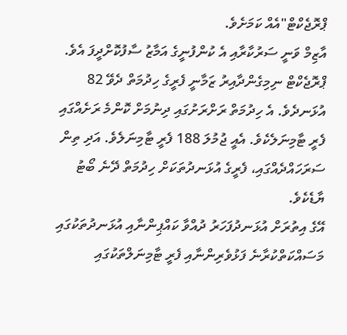ޕްރޮޖެކްޓް"އެއް ކަމަށެވެ.
އާޒިމް ވަނީ ސަރުކާރާއި އެ ކުންފުނީގެ އަމާޒު ސާފުކޮށްދީފަ އެވެ.
ޕްރޮޖެކްޓް ނިމިގެންދާއިރު ޒަމާނީ ފެރީގެ ހިދުމަތް ދެވޭ 82 އުޅަނދެވެ. އެ ހިދުމަތް ރަށްރަށުގައި ދިނުމަށް ކޮންމެ ރަށެއްގައި ފެރީ ޓާމިނަލެކެވެ. އެއީ ޖުމުލަ 188 ފެރީ ޓާމިނަލެވެ. އަދި ތިން ސަރަހައްދެއްގައި، ފެރީގެ އުޅަނދުތަކަށް ހިދުމަތް ދޭނެ ބޯޓު ޔާޑެކެވެ.
އޭގެ އިތުރަށް އުޅަނދުފަހަރު ދުއްވާ ކައްޕިންނާއި އުޅަނދުތަކުގައި މަސައްކަތްކުރާނެ ފަޅުވެރިންނާއި ފެރީ ޓާމިނަލްތަކުގައި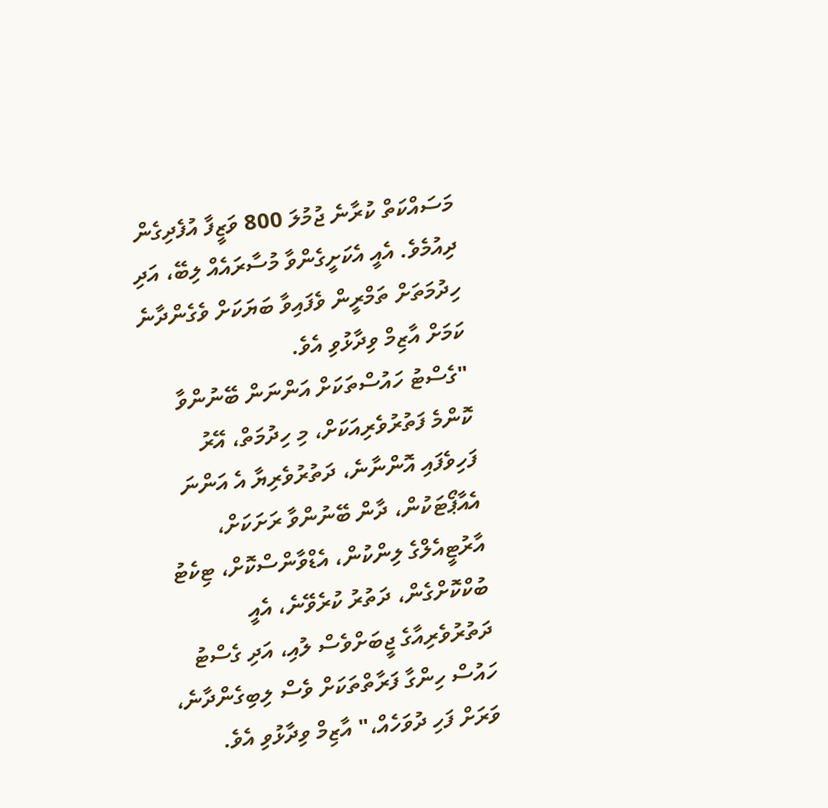މަސައްކަތް ކުރާނެ ޖުމުލަ 800 ވަޒީފާ އުފެދިގެން ދިއުމެވެ. އެއީ އެކަށީގެންވާ މުސާރައެއް ލިބޭ، އަދި ހިދުމަތަށް ތަމްރީން ވެފައިވާ ބަޔަކަށް ވެގެންދާނެ ކަމަށް އާޒިމް ވިދާޅުވި އެވެ.
"ގެސްޓު ހައުސްތަކަށް އަންނަން ބޭނުންވާ ކޮންމެ ފަތުރުވެރިއަކަށް، މި ހިދުމަތް، އޭރު ފަހިވެފައި އޮންނާނެ، ދަތުރުވެރިޔާ އެ އަންނަ އެއާޕޯޓަކުން، ދާން ބޭނުންވާ ރަށަކަށް، އާރުޓީއެލްގެ ލިންކުން، އެޑްވާންސްކޮށް، ޓިކެޓު ބުކްކޮށްގެން، ދަތުރު ކުރެވޭނެ، އެއީ ދަތުރުވެރިއާގެ ޖީބަށްވެސް ލުއި، އަދި ގެސްޓު ހައުސް ހިންގާ ފަރާތްތަކަށް ވެސް ލިބިގެންދާނެ، ވަރަށް ފަހި ދުވަހެއް،" އާޒިމް ވިދާޅުވި އެވެ.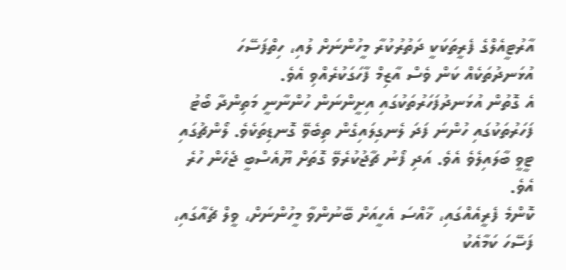އާރުޓީއެލްގެ ފެރީތަކަކީ ދަތުރުކުރާ މީހުންނަށް ލުއި، ހިތްފަސޭހަ އުޅަނދުތަކެއް ކަން ވެސް އާޒިމް ފާހަގަކުރެއްވި އެވެ.
އެ ގޮތުން އުޅަނދުފަހަރުތަކުގައި އިށީންނަން ހުންނާނީ މަތިންދާ ބޯޓު ފަހަރުތަކުގައި ހުންނަ ފަދަ ލެނގިލައިގެން ތިބެވޭ ގޮނޑިތަކެވެ. ލޯންޗުގައި ޓީވީ ބާލައިލެވެ އެވެ. އަދި ފޯނު ޗާޖުކުރެވޭ ގޮތަށް ޔޫއެސްބީ ޖެހެން ހުރެ އެވެ.
ކޮންމެ ފެރީއެއްގައި، ޚާއްސަ އެހީއަށް ބޭނުންވާ މީހުންނަށް، ވީލް ޗެއާގައި، ފަސޭހަ ކަމާއެކު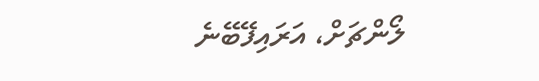ލޯންޗަށް، އަރައިފޭބޭނެ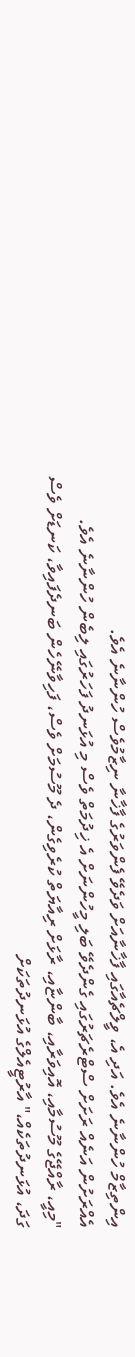އިންތިޒާމް ހުންނާނެ އެވެ. އަދި އެ، ވީލްޗެއާގައި ފާޚާނާއަށް ވަދެވޭ ފެންވަރުގެ ފާޚާނާ ނިޒާމުވެސް ހުންނާނެ އެވެ.
އެއްރަށުން އަނެއް ރަށަށް ސްޓްރެޗަރުގައި ގެންދެވޭ ބަލި މީހުންނަށް އެ ޚިދުމަތް ވެސް މި އުޅަނދު ފަހަރުގައި ލިބެން ހުންނާނެ އެވެ.
"މިއީ، ރާއްޖޭގެ މޫސުމާއި، އޮއިވަރާއި، ބާންޏާއި، ރާޅަށް ރިއާޔަތް ކުރެވިގެން، ދެ މޫސުމަށް ވެސް، ފަހިވާނޭހެން ބަނދެފައިވާ، ކަނޑަށް ވެސް ގަދަ، އުޅަނދުތަކެއް،" އާރުޓީއެލްގެ އުޅަނދުތަކަށް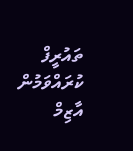ތައުރީފް ކުރައްވަމުން އާޒިމް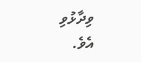ވިދާޅުވި އެވެ.